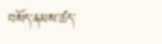བསོད་ནམས་ཚད་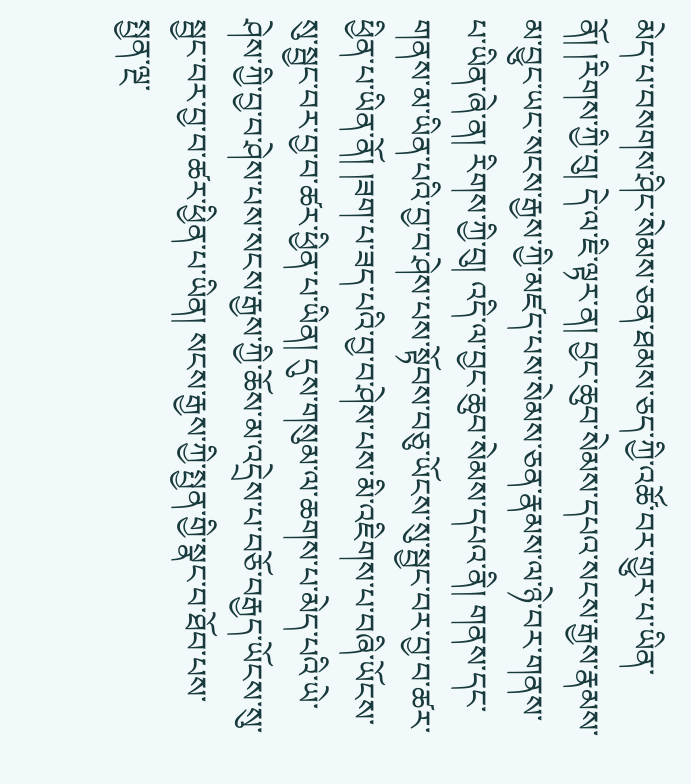མེད་པ་བསགས་ཤིང་སེམས་ཅན་ཐམས་ཅད་ཀྱི་འཚོ་བར་གྱུར་པ་ཡིན་ནོ། །རིགས་ཀྱི་བུ། དེ་ལ་ཇི་ལྟར་ན། བྱང་ཆུབ་སེམས་དཔའ་སངས་རྒྱས་རྣམས་མ་བྱུང་ཡང་སངས་རྒྱས་ཀྱི་མཛད་པས་སེམས་ཅན་རྣམས་ལ་ཉེ་བར་གནས་པ་ཡིན་ཞེ་ན། རིགས་ཀྱི་བུ། འདི་ལ་བྱང་ཆུབ་སེམས་དཔའ་ནི། གནས་དང་གནས་མ་ཡིན་པའི་བྱ་བ་ཤེས་པས་སྟོབས་བཅུ་ཡོངས་སུ་སྦྱང་བར་བྱ་བ་ཚར་ཕྱིན་པ་ཡིན་ནོ། །ཟག་པ་ཟད་པའི་བྱ་བ་ཤེས་པས་མི་འཇིགས་པ་བཞི་ཡོངས་སུ་སྦྱང་བར་བྱ་བ་ཚར་ཕྱིན་པ་ཡིན། དུས་གསུམ་ལ་ཆགས་པ་མེད་པའི་ཡེ་ཤེས་ཀྱི་བྱ་བ་ཤེས་པས་སངས་རྒྱས་ཀྱི་ཆོས་མ་འདྲེས་པ་བཅོ་བརྒྱད་ཡོངས་སུ་སྦྱང་བར་བྱ་བ་ཚར་ཕྱིན་པ་ཡིན། སངས་རྒྱས་ཀྱི་སྤྱན་གྱི་སྣང་བ་ཐོབ་པས་སྤྱན་ལྔ་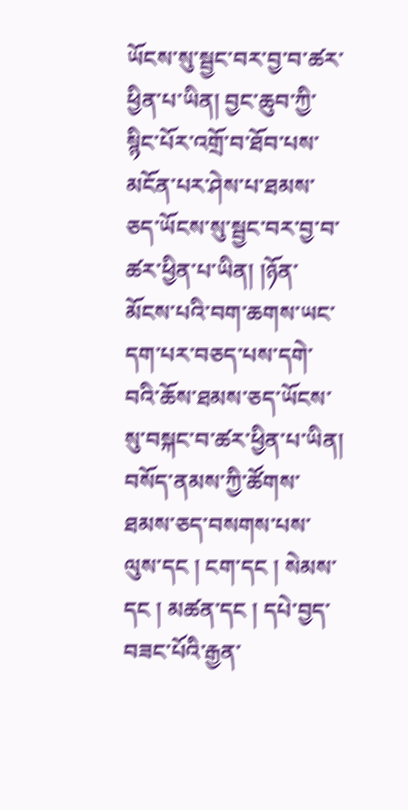ཡོངས་སུ་སྦྱང་བར་བྱ་བ་ཚར་ཕྱིན་པ་ཡིན། བྱང་ཆུབ་ཀྱི་སྙིང་པོར་འགྲོ་བ་ཐོབ་པས་མངོན་པར་ཤེས་པ་ཐམས་ཅད་ཡོངས་སུ་སྦྱང་བར་བྱ་བ་ཚར་ཕྱིན་པ་ཡིན། །ཉོན་མོངས་པའི་བག་ཆགས་ཡང་དག་པར་བཅད་པས་དགེ་བའི་ཆོས་ཐམས་ཅད་ཡོངས་སུ་བསྐང་བ་ཚར་ཕྱིན་པ་ཡིན། བསོད་ནམས་ཀྱི་ཚོགས་ཐམས་ཅད་བསགས་པས་ལུས་དང ། ངག་དང ། སེམས་དང ། མཚན་དང ། དཔེ་བྱད་བཟང་པོའི་རྒྱན་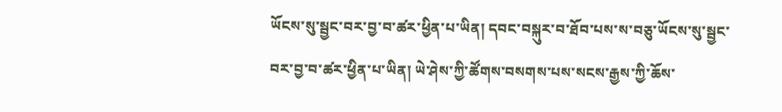ཡོངས་སུ་སྦྱང་བར་བྱ་བ་ཚར་ཕྱིན་པ་ཡིན། དབང་བསྐུར་བ་ཐོབ་པས་ས་བཅུ་ཡོངས་སུ་སྦྱང་བར་བྱ་བ་ཚར་ཕྱིན་པ་ཡིན། ཡེ་ཤེས་ཀྱི་ཚོགས་བསགས་པས་སངས་རྒྱས་ཀྱི་ཆོས་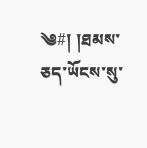༄#། །ཐམས་ཅད་ཡོངས་སུ་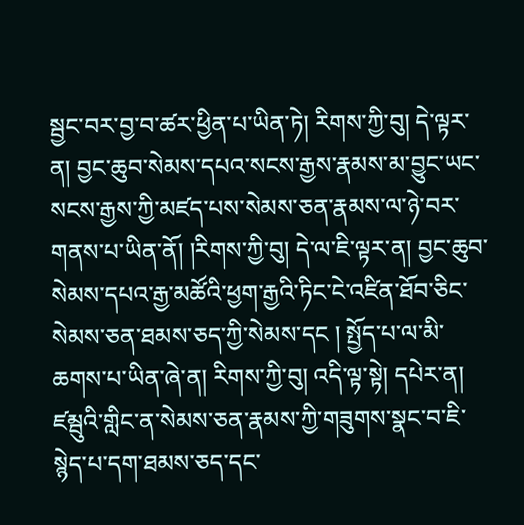སྦྱང་བར་བྱ་བ་ཚར་ཕྱིན་པ་ཡིན་ཏེ། རིགས་ཀྱི་བུ། དེ་ལྟར་ན། བྱང་ཆུབ་སེམས་དཔའ་སངས་རྒྱས་རྣམས་མ་བྱུང་ཡང་སངས་རྒྱས་ཀྱི་མཛད་པས་སེམས་ཅན་རྣམས་ལ་ཉེ་བར་གནས་པ་ཡིན་ནོ། །རིགས་ཀྱི་བུ། དེ་ལ་ཇི་ལྟར་ན། བྱང་ཆུབ་སེམས་དཔའ་རྒྱ་མཚོའི་ཕྱག་རྒྱའི་ཏིང་ངེ་འཛིན་ཐོབ་ཅིང་སེམས་ཅན་ཐམས་ཅད་ཀྱི་སེམས་དང ། སྤྱོད་པ་ལ་མི་ཆགས་པ་ཡིན་ཞེ་ན། རིགས་ཀྱི་བུ། འདི་ལྟ་སྟེ། དཔེར་ན། ཛམྦུའི་གླིང་ན་སེམས་ཅན་རྣམས་ཀྱི་གཟུགས་སྣང་བ་ཇི་སྙེད་པ་དག་ཐམས་ཅད་དང་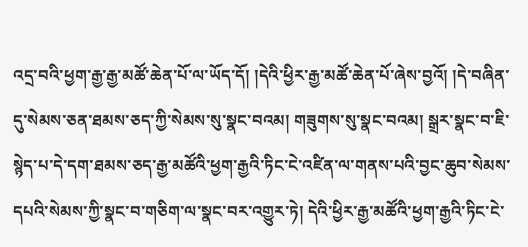འདྲ་བའི་ཕྱག་རྒྱ་རྒྱ་མཚོ་ཆེན་པོ་ལ་ཡོད་དོ། །དེའི་ཕྱིར་རྒྱ་མཚོ་ཆེན་པོ་ཞེས་བྱའོ། །དེ་བཞིན་དུ་སེམས་ཅན་ཐམས་ཅད་ཀྱི་སེམས་སུ་སྣང་བའམ། གཟུགས་སུ་སྣང་བའམ། སྒྲར་སྣང་བ་ཇི་སྙེད་པ་དེ་དག་ཐམས་ཅད་རྒྱ་མཚོའི་ཕྱག་རྒྱའི་ཏིང་ངེ་འཛིན་ལ་གནས་པའི་བྱང་ཆུབ་སེམས་དཔའི་སེམས་ཀྱི་སྣང་བ་གཅིག་ལ་སྣང་བར་འགྱུར་ཏེ། དེའི་ཕྱིར་རྒྱ་མཚོའི་ཕྱག་རྒྱའི་ཏིང་ངེ་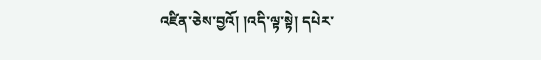འཛིན་ཅེས་བྱའོ། །འདི་ལྟ་སྟེ། དཔེར་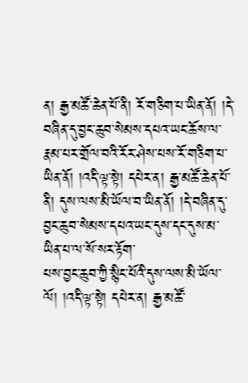ན། རྒྱ་མཚོ་ཆེན་པོ་ནི། རོ་གཅིག་པ་ཡིན་ནོ། །དེ་བཞིན་དུ་བྱང་ཆུབ་སེམས་དཔའ་ཡང་ཆོས་ལ་རྣམ་པར་གྲོལ་བའི་རོར་ཤེས་པས་རོ་གཅིག་པ་ཡིན་ནོ། །འདི་ལྟ་སྟེ། དཔེར་ན། རྒྱ་མཚོ་ཆེན་པོ་ནི། དུས་ལས་མི་ཡོལ་བ་ཡིན་ནོ། །དེ་བཞིན་དུ་བྱང་ཆུབ་སེམས་དཔའ་ཡང་དུས་དང་དུས་མ་ཡིན་པ་ལ་སོ་སར་རྟོག་
པས་བྱང་ཆུབ་ཀྱི་སྙིང་པོའི་དུས་ལས་མི་ཡོལ་ལོ། །འདི་ལྟ་སྟེ། དཔེར་ན། རྒྱ་མཚོ་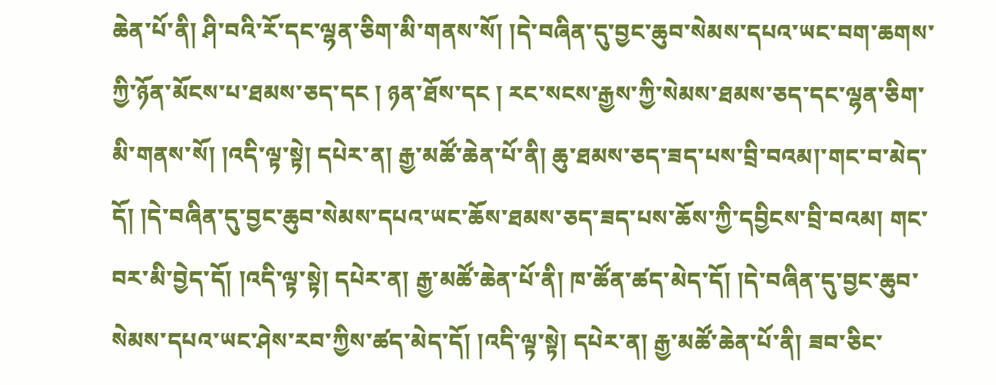ཆེན་པོ་ནི། ཤི་བའི་རོ་དང་ལྷན་ཅིག་མི་གནས་སོ། །དེ་བཞིན་དུ་བྱང་ཆུབ་སེམས་དཔའ་ཡང་བག་ཆགས་ཀྱི་ཉོན་མོངས་པ་ཐམས་ཅད་དང ། ཉན་ཐོས་དང ། རང་སངས་རྒྱས་ཀྱི་སེམས་ཐམས་ཅད་དང་ལྷན་ཅིག་མི་གནས་སོ། །འདི་ལྟ་སྟེ། དཔེར་ན། རྒྱ་མཚོ་ཆེན་པོ་ནི། ཆུ་ཐམས་ཅད་ཟད་པས་བྲི་བའམ།་གང་བ་མེད་དོ། །དེ་བཞིན་དུ་བྱང་ཆུབ་སེམས་དཔའ་ཡང་ཆོས་ཐམས་ཅད་ཟད་པས་ཆོས་ཀྱི་དབྱིངས་བྲི་བའམ། གང་བར་མི་བྱེད་དོ། །འདི་ལྟ་སྟེ། དཔེར་ན། རྒྱ་མཚོ་ཆེན་པོ་ནི། ཁ་ཚོན་ཚད་མེད་དོ། །དེ་བཞིན་དུ་བྱང་ཆུབ་སེམས་དཔའ་ཡང་ཤེས་རབ་ཀྱིས་ཚད་མེད་དོ། །འདི་ལྟ་སྟེ། དཔེར་ན། རྒྱ་མཚོ་ཆེན་པོ་ནི། ཟབ་ཅིང་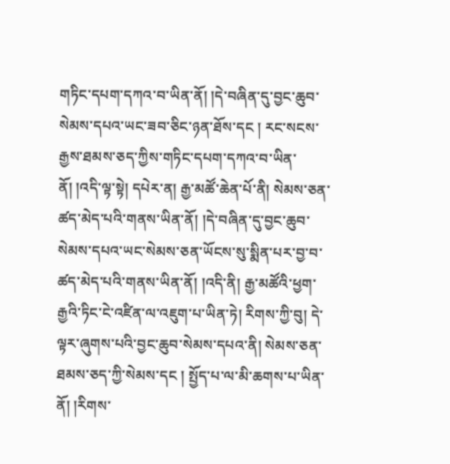གཏིང་དཔག་དཀའ་བ་ཡིན་ནོ། །དེ་བཞིན་དུ་བྱང་ཆུབ་སེམས་དཔའ་ཡང་ཟབ་ཅིང་ཉན་ཐོས་དང ། རང་སངས་རྒྱས་ཐམས་ཅད་ཀྱིས་གཏིང་དཔག་དཀའ་བ་ཡིན་ནོ། །འདི་ལྟ་སྟེ། དཔེར་ན། རྒྱ་མཚོ་ཆེན་པོ་ནི། སེམས་ཅན་ཚད་མེད་པའི་གནས་ཡིན་ནོ། །དེ་བཞིན་དུ་བྱང་ཆུབ་སེམས་དཔའ་ཡང་སེམས་ཅན་ཡོངས་སུ་སྨིན་པར་བྱ་བ་ཚད་མེད་པའི་གནས་ཡིན་ནོ། །འདི་ནི། རྒྱ་མཚོའི་ཕྱག་རྒྱའི་ཏིང་ངེ་འཛིན་ལ་འཇུག་པ་ཡིན་ཏེ། རིགས་ཀྱི་བུ། དེ་ལྟར་ཞུགས་པའི་བྱང་ཆུབ་སེམས་དཔའ་ནི། སེམས་ཅན་ཐམས་ཅད་ཀྱི་སེམས་དང ། སྤྱོད་པ་ལ་མི་ཆགས་པ་ཡིན་ནོ། །རིགས་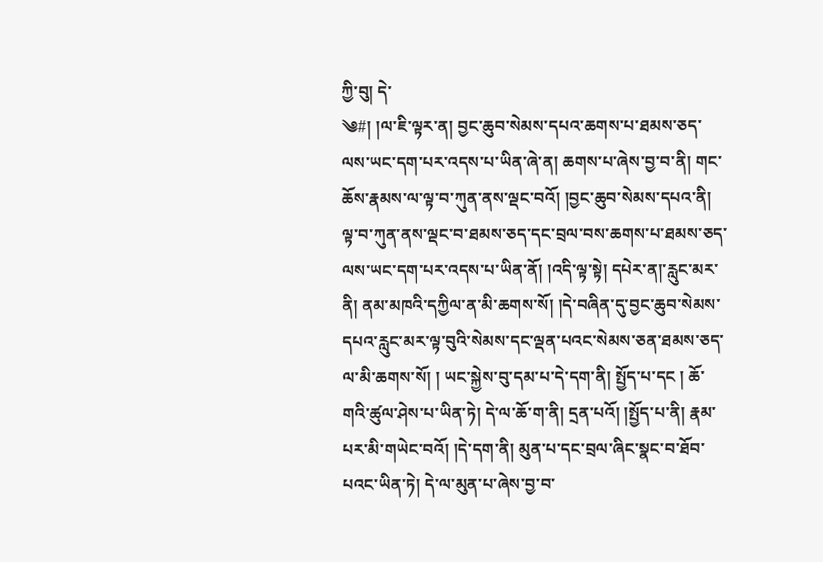ཀྱི་བུ། དེ་
༄#། །ལ་ཇི་ལྟར་ན། བྱང་ཆུབ་སེམས་དཔའ་ཆགས་པ་ཐམས་ཅད་ལས་ཡང་དག་པར་འདས་པ་ཡིན་ཞེ་ན། ཆགས་པ་ཞེས་བྱ་བ་ནི། གང་ཆོས་རྣམས་ལ་ལྟ་བ་ཀུན་ནས་ལྡང་བའོ། །བྱང་ཆུབ་སེམས་དཔའ་ནི། ལྟ་བ་ཀུན་ནས་ལྡང་བ་ཐམས་ཅད་དང་བྲལ་བས་ཆགས་པ་ཐམས་ཅད་ལས་ཡང་དག་པར་འདས་པ་ཡིན་ནོ། །འདི་ལྟ་སྟེ། དཔེར་ན།་རླུང་མར་ནི། ནམ་མཁའི་དཀྱིལ་ན་མི་ཆགས་སོ། །དེ་བཞིན་དུ་བྱང་ཆུབ་སེམས་དཔའ་རླུང་མར་ལྟ་བུའི་སེམས་དང་ལྡན་པའང་སེམས་ཅན་ཐམས་ཅད་ལ་མི་ཆགས་སོ། ། ཡང་སྐྱེས་བུ་དམ་པ་དེ་དག་ནི། སྤྱོད་པ་དང ། ཆོ་གའི་ཚུལ་ཤེས་པ་ཡིན་ཏེ། དེ་ལ་ཆོ་ག་ནི། དྲན་པའོ། །སྤྱོད་པ་ནི། རྣམ་པར་མི་གཡེང་བའོ། །དེ་དག་ནི། མུན་པ་དང་བྲལ་ཞིང་སྣང་བ་ཐོབ་པའང་ཡིན་ཏེ། དེ་ལ་མུན་པ་ཞེས་བྱ་བ་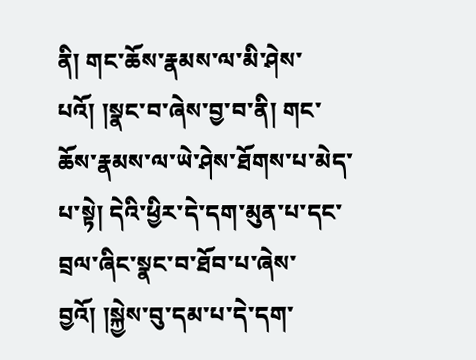ནི། གང་ཆོས་རྣམས་ལ་མི་ཤེས་པའོ། །སྣང་བ་ཞེས་བྱ་བ་ནི། གང་ཆོས་རྣམས་ལ་ཡེ་ཤེས་ཐོགས་པ་མེད་པ་སྟེ། དེའི་ཕྱིར་དེ་དག་མུན་པ་དང་བྲལ་ཞིང་སྣང་བ་ཐོབ་པ་ཞེས་བྱའོ། །སྐྱེས་བུ་དམ་པ་དེ་དག་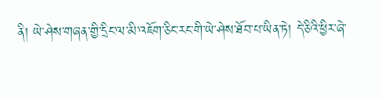ནི། ཡེ་ཤེས་གཞན་གྱི་དྲིང་ལ་མི་འཇོག་ཅིང་རང་གི་ཡེ་ཤེས་ཐོབ་པ་ཡིན་ཏེ། དེ་ཅིའི་ཕྱིར་ཞེ་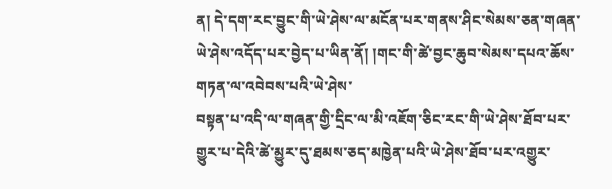ན། དེ་དག་རང་བྱུང་གི་ཡེ་ཤེས་ལ་མངོན་པར་གནས་ཤིང་སེམས་ཅན་གཞན་ཡེ་ཤེས་འདོད་པར་བྱེད་པ་ཡིན་ནོ། །གང་གི་ཚེ་བྱང་ཆུབ་སེམས་དཔའ་ཆོས་གཏན་ལ་འབེབས་པའི་ཡེ་ཤེས་
བསྟན་པ་འདི་ལ་གཞན་གྱི་དྲིང་ལ་མི་འཇོག་ཅིང་རང་གི་ཡེ་ཤེས་ཐོབ་པར་གྱུར་པ་དེའི་ཚེ་མྱུར་དུ་ཐམས་ཅད་མཁྱེན་པའི་ཡེ་ཤེས་ཐོབ་པར་འགྱུར་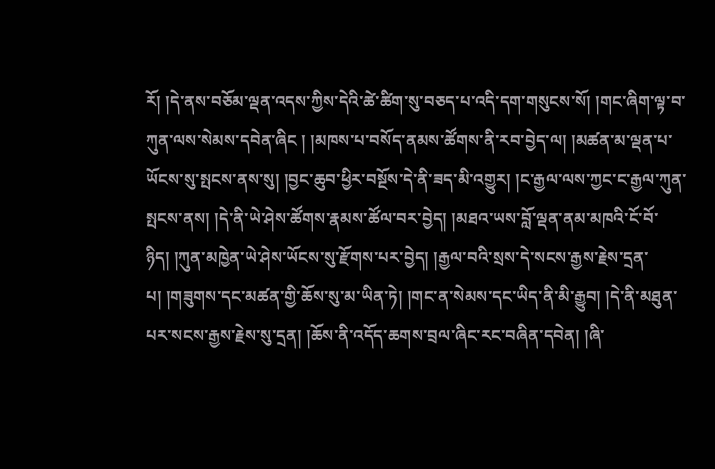རོ། །དེ་ནས་བཅོམ་ལྡན་འདས་ཀྱིས་དེའི་ཚེ་ཚིག་སུ་བཅད་པ་འདི་དག་གསུངས་སོ། །གང་ཞིག་ལྟ་བ་ཀུན་ལས་སེམས་དབེན་ཞིང ། །མཁས་པ་བསོད་ནམས་ཚོགས་ནི་རབ་བྱེད་ལ། །མཚན་མ་ལྡན་པ་ཡོངས་སུ་སྤངས་ནས་སུ། །བྱང་ཆུབ་ཕྱིར་བསྔོས་དེ་ནི་ཟད་མི་འགྱུར། །ང་རྒྱལ་ལས་ཀྱང་ང་རྒྱལ་ཀུན་སྤངས་ནས། །དེ་ནི་ཡེ་ཤེས་ཚོགས་རྣམས་ཚོལ་བར་བྱེད། །མཐའ་ཡས་བློ་ལྡན་ནམ་མཁའི་ངོ་བོ་ཉིད། །ཀུན་མཁྱེན་ཡེ་ཤེས་ཡོངས་སུ་རྫོགས་པར་བྱེད། །རྒྱལ་བའི་སྲས་དེ་སངས་རྒྱས་རྗེས་དྲན་པ། །གཟུགས་དང་མཚན་གྱི་ཆོས་སུ་མ་ཡིན་ཏེ། །གང་ན་སེམས་དང་ཡིད་ནི་མི་རྒྱུབ། །དེ་ནི་མཐུན་པར་སངས་རྒྱས་རྗེས་སུ་དྲན། །ཆོས་ནི་འདོད་ཆགས་བྲལ་ཞིང་རང་བཞིན་དབེན། །ཞི་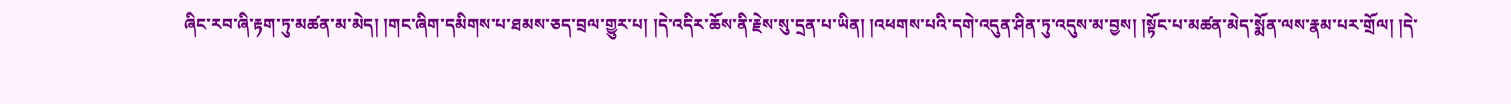ཞིང་རབ་ཞི་རྟག་ཏུ་མཚན་མ་མེད། །གང་ཞིག་དམིགས་པ་ཐམས་ཅད་བྲལ་གྱུར་པ། །དེ་འདིར་ཆོས་ནི་རྗེས་སུ་དྲན་པ་ཡིན། །འཕགས་པའི་དགེ་འདུན་ཤིན་ཏུ་འདུས་མ་བྱས། །སྟོང་པ་མཚན་མེད་སྨོན་ལས་རྣམ་པར་གྲོལ། །དེ་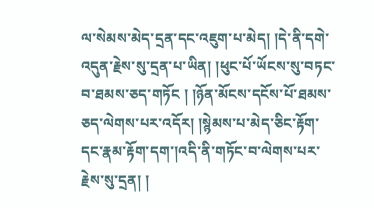ལ་སེམས་མེད་དྲན་དང་འཇུག་པ་མེད། །དེ་ནི་དགེ་འདུན་རྗེས་སུ་དྲན་པ་ཡིན། །ཕུང་པོ་ཡོངས་སུ་བཏང་བ་ཐམས་ཅད་གཏོང ། །ཉོན་མོངས་དངོས་པོ་ཐམས་ཅད་ལེགས་པར་འདོར། །སྙེམས་པ་མེད་ཅིང་རྟོག་དང་རྣམ་རྟོག་དག་།འདི་ནི་གཏོང་བ་ལེགས་པར་རྗེས་སུ་དྲན། །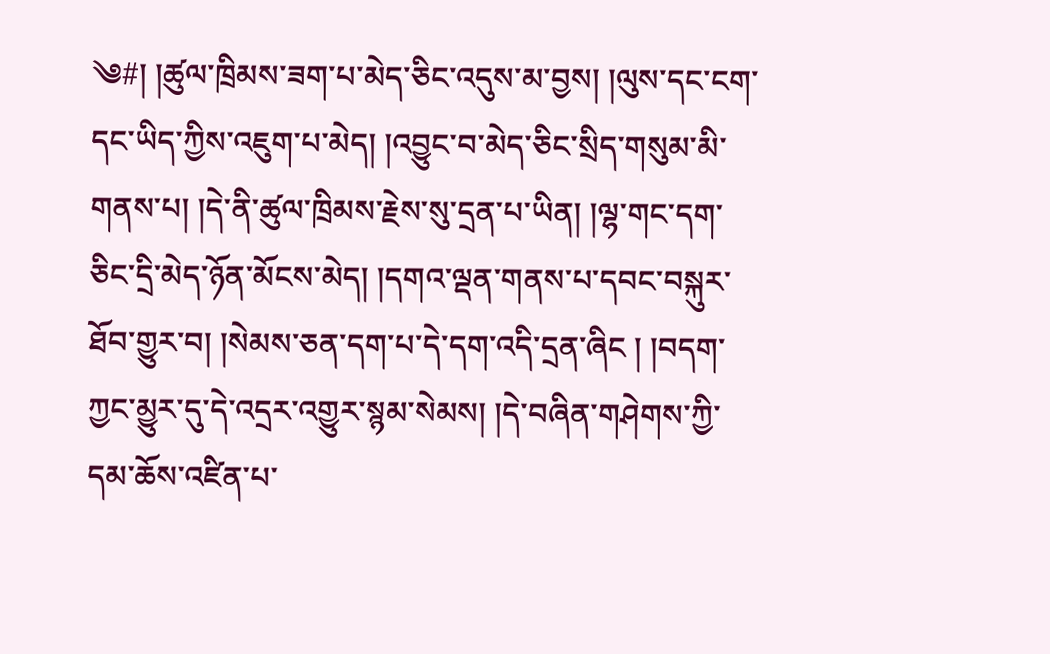༄#། །ཚུལ་ཁྲིམས་ཟག་པ་མེད་ཅིང་འདུས་མ་བྱས། །ལུས་དང་ངག་དང་ཡིད་ཀྱིས་འཇུག་པ་མེད། །འབྱུང་བ་མེད་ཅིང་སྲིད་གསུམ་མི་གནས་པ། །དེ་ནི་ཚུལ་ཁྲིམས་རྗེས་སུ་དྲན་པ་ཡིན། །ལྷ་གང་དག་ཅིང་དྲི་མེད་ཉོན་མོངས་མེད། །དགའ་ལྡན་གནས་པ་དབང་བསྐུར་ཐོབ་གྱུར་བ། །སེམས་ཅན་དག་པ་དེ་དག་འདི་དྲན་ཞིང ། །བདག་ཀྱང་མྱུར་དུ་དེ་འདྲར་འགྱུར་སྙམ་སེམས། །དེ་བཞིན་གཤེགས་ཀྱི་དམ་ཆོས་འཛིན་པ་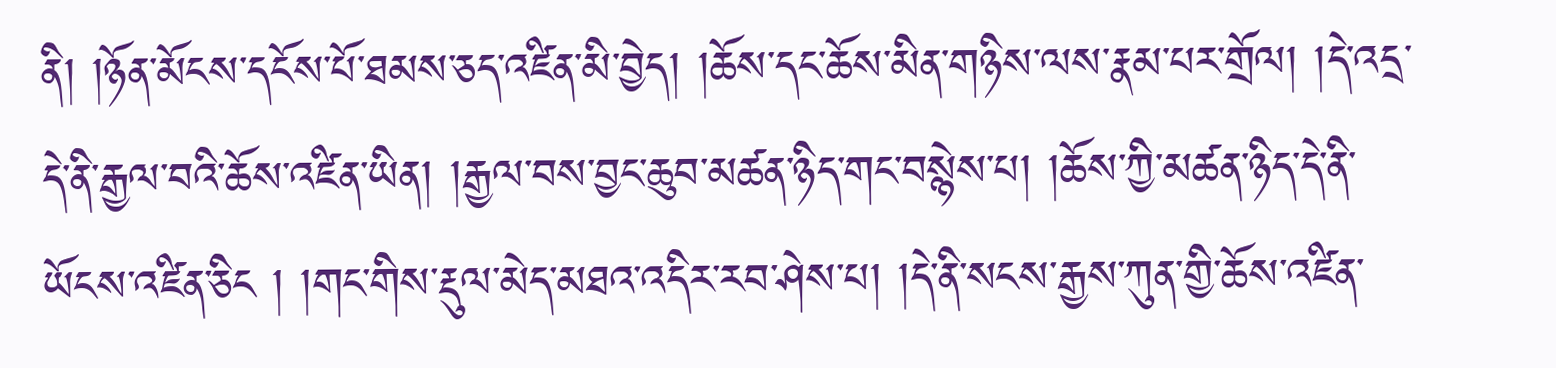ནི། །ཉོན་མོངས་དངོས་པོ་ཐམས་ཅད་འཛིན་མི་བྱེད། །ཆོས་དང་ཆོས་མིན་གཉིས་ལས་རྣམ་པར་གྲོལ། །དེ་འདྲ་དེ་ནི་རྒྱལ་བའི་ཆོས་འཛིན་ཡིན། །རྒྱལ་བས་བྱང་ཆུབ་མཚན་ཉིད་གང་བསྙེས་པ། །ཆོས་ཀྱི་མཚན་ཉིད་དེ་ནི་ཡོངས་འཛིན་ཅིང ། །གང་གིས་རྡུལ་མེད་མཐའ་འདིར་རབ་ཤེས་པ། །དེ་ནི་སངས་རྒྱས་ཀུན་གྱི་ཆོས་འཛིན་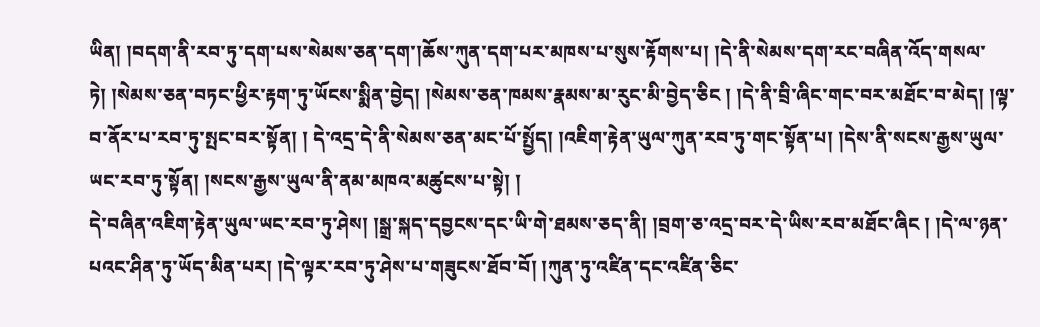ཡིན། །བདག་ནི་རབ་ཏུ་དག་པས་སེམས་ཅན་དག་།ཆོས་ཀུན་དག་པར་མཁས་པ་སུས་རྟོགས་པ། །དེ་ནི་སེམས་དག་རང་བཞིན་འོད་གསལ་ཏེ། །སེམས་ཅན་བཏང་ཕྱིར་རྟག་ཏུ་ཡོངས་སྨིན་བྱེད། །སེམས་ཅན་ཁམས་རྣམས་མ་རུང་མི་བྱེད་ཅིང ། །དེ་ནི་བྲི་ཞིང་གང་བར་མཐོང་བ་མེད། །ལྟ་བ་ནོར་པ་རབ་ཏུ་སྤང་བར་སྟོན། ། དེ་འདྲ་དེ་ནི་སེམས་ཅན་མང་པོ་སྤྱོད། །འཇིག་རྟེན་ཡུལ་ཀུན་རབ་ཏུ་གང་སྟོན་པ། །དེས་ནི་སངས་རྒྱས་ཡུལ་ཡང་རབ་ཏུ་སྟོན། །སངས་རྒྱས་ཡུལ་ནི་ནམ་མཁའ་མཚུངས་པ་སྟེ། །
དེ་བཞིན་འཇིག་རྟེན་ཡུལ་ཡང་རབ་ཏུ་ཤེས། །སྒྲ་སྐད་དབྱངས་དང་ཡི་གེ་ཐམས་ཅད་ནི། །བྲག་ཅ་འདྲ་བར་དེ་ཡིས་རབ་མཐོང་ཞིང ། །དེ་ལ་ཉན་པའང་ཤིན་ཏུ་ཡོད་མིན་པར། །དེ་ལྟར་རབ་ཏུ་ཤེས་པ་གཟུངས་ཐོབ་བོ། །ཀུན་ཏུ་འཛིན་དང་འཛིན་ཅིང་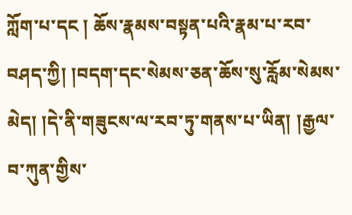ཀློག་པ་དང ། ཆོས་རྣམས་བསྟན་པའི་རྣམ་པ་རབ་བཤད་ཀྱི། །བདག་དང་སེམས་ཅན་ཆོས་སུ་རློམ་སེམས་མེད། །དེ་ནི་གཟུངས་ལ་རབ་ཏུ་གནས་པ་ཡིན། །རྒྱལ་བ་ཀུན་གྱིས་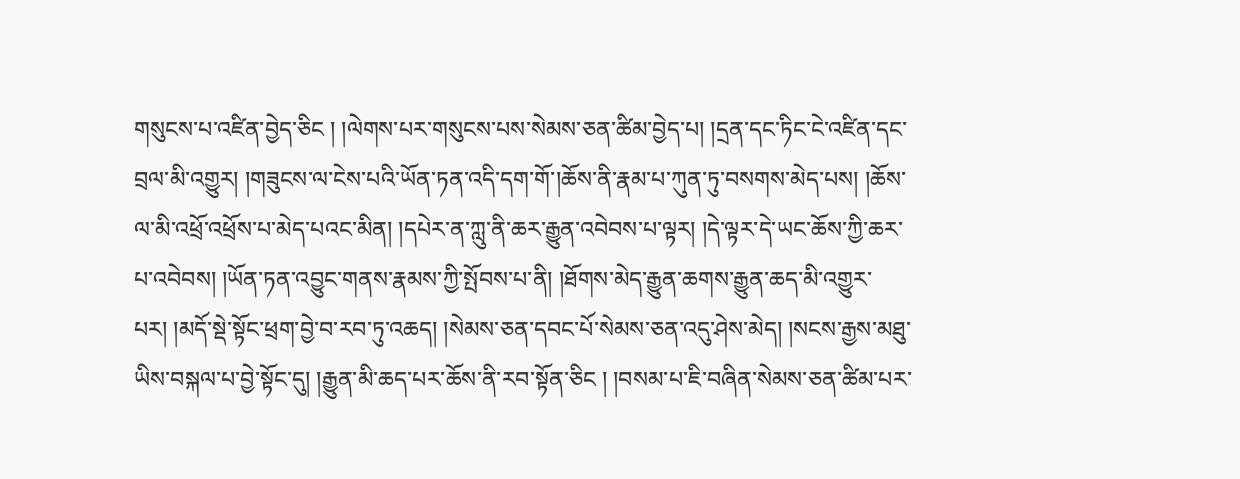གསུངས་པ་འཛིན་བྱེད་ཅིང ། །ལེགས་པར་གསུངས་པས་སེམས་ཅན་ཚིམ་བྱེད་པ། །དྲན་དང་ཏིང་ངེ་འཛིན་དང་བྲལ་མི་འགྱུར། །གཟུངས་ལ་ངེས་པའི་ཡོན་ཏན་འདི་དག་གོ་།ཆོས་ནི་རྣམ་པ་ཀུན་ཏུ་བསགས་མེད་པས། །ཆོས་ལ་མི་འཕྲོ་འཕྲོས་པ་མེད་པའང་མིན། །དཔེར་ན་ཀླུ་ནི་ཆར་རྒྱུན་འབེབས་པ་ལྟར། །དེ་ལྟར་དེ་ཡང་ཆོས་ཀྱི་ཆར་པ་འབེབས། །ཡོན་ཏན་འབྱུང་གནས་རྣམས་ཀྱི་སྤོབས་པ་ནི། །ཐོགས་མེད་རྒྱུན་ཆགས་རྒྱུན་ཆད་མི་འགྱུར་པར། །མདོ་སྡེ་སྟོང་ཕྲག་བྱེ་བ་རབ་ཏུ་འཆད། །སེམས་ཅན་དབང་པོ་སེམས་ཅན་འདུ་ཤེས་མེད། །སངས་རྒྱས་མཐུ་ཡིས་བསྐལ་པ་བྱེ་སྟོང་དུ། །རྒྱུན་མི་ཆད་པར་ཆོས་ནི་རབ་སྟོན་ཅིང ། །བསམ་པ་ཇི་བཞིན་སེམས་ཅན་ཚིམ་པར་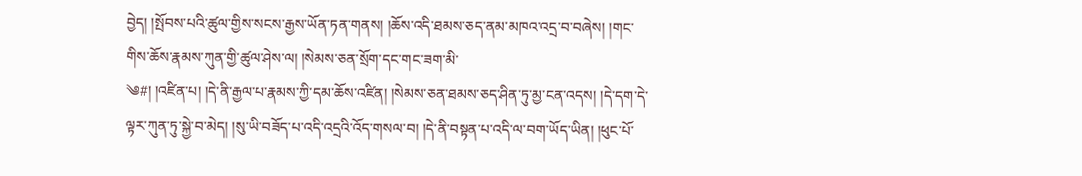བྱེད། །སྤོབས་པའི་ཚུལ་གྱིས་སངས་རྒྱས་ཡོན་ཏན་གནས། །ཆོས་འདི་ཐམས་ཅད་ནམ་མཁའ་འདྲ་བ་བཞེས། །གང་གིས་ཆོས་རྣམས་ཀུན་གྱི་ཚུལ་ཤེས་ལ། །སེམས་ཅན་སྲོག་དང་གང་ཟག་མི་
༄#། །འཛིན་པ། །དེ་ནི་རྒྱལ་པ་རྣམས་ཀྱི་དམ་ཆོས་འཛིན། །སེམས་ཅན་ཐམས་ཅད་ཤིན་ཏུ་མྱ་ངན་འདས། །དེ་དག་དེ་ལྟར་ཀུན་ཏུ་སྐྱེ་བ་མེད། །སུ་ཡི་བཟོད་པ་འདི་འདྲའི་འོད་གསལ་བ། །དེ་ནི་བསྟན་པ་འདི་ལ་བག་ཡོད་ཡིན། །ཕུང་པོ་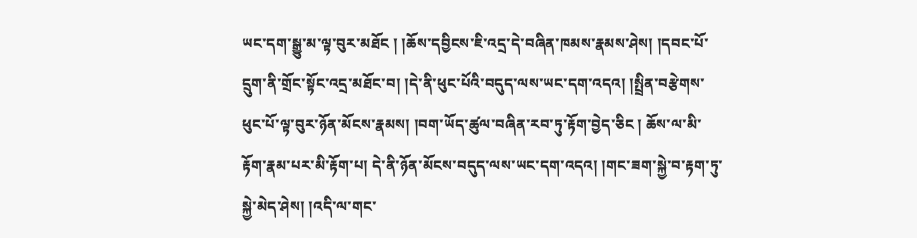ཡང་དག་སྒྱུ་མ་ལྟ་བུར་མཐོང ། །ཆོས་དབྱིངས་ཇི་འདྲ་དེ་བཞིན་ཁམས་རྣམས་ཤེས། །དབང་པོ་དྲུག་ནི་གྲོང་སྟོང་འདྲ་མཐོང་བ། །དེ་ནི་ཕུང་པོའི་བདུད་ལས་ཡང་དག་འདའ། །སྤྲིན་བརྩེགས་ཕུང་པོ་ལྟ་བུར་ཉོན་མོངས་རྣམས། །བག་ཡོད་ཚུལ་བཞིན་རབ་ཏུ་རྟོག་བྱེད་ཅིང ། ཆོས་ལ་མི་རྟོག་རྣམ་པར་མི་རྟོག་པ། དེ་ནི་ཉོན་མོངས་བདུད་ལས་ཡང་དག་འདའ། །གང་ཟག་སྐྱེ་བ་རྟག་ཏུ་སྐྱེ་མེད་ཤེས། །འདི་ལ་གང་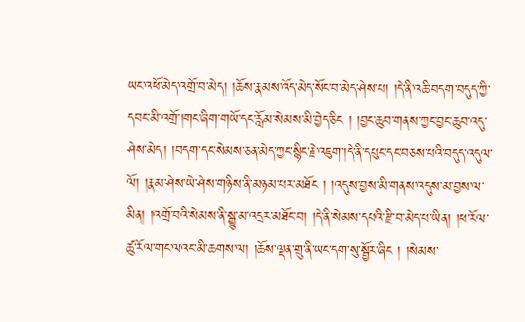ཡང་འཕོ་མེད་འགྲོ་བ་མེད། །ཆོས་རྣམས་འོད་མེད་སོང་བ་མེད་ཤེས་པ། །དེ་ནི་འཆི་བདག་བདུད་ཀྱི་དབང་མི་འགྲོ་།གང་ཞིག་གཡོ་དང་རློམ་སེམས་མི་བྱེད་ཅིང ། །བྱང་ཆུབ་གནས་ཀྱང་བྱང་ཆུབ་འདུ་ཤེས་མེད། །བདག་དང་སེམས་ཅན་མེད་ཀྱང་སྙིང་རྗེ་འཇུག་།དེ་ནི་དཔུང་དང་བཅས་པའི་བདུད་འདུལ་ལོ། །རྣམ་ཤེས་ཡེ་ཤེས་གཉིས་ནི་མཉམ་པར་མཐོང ། །འདུས་བྱས་མི་གནས་འདུས་མ་བྱས་ལ་མིན། །འགྲོ་བའི་སེམས་ནི་སྒྱུ་མ་འདྲར་མཐོང་བ། །དེ་ནི་སེམས་དཔའི་རྫི་བ་མེད་པ་ཡིན། །ཕ་རོལ་ཚུ་རོལ་གང་ལའང་མི་ཆགས་ལ། །ཆོས་ལྡན་གྲུ་ནི་ཡང་དག་སུ་སྦྱོར་ཞིང ། །སེམས་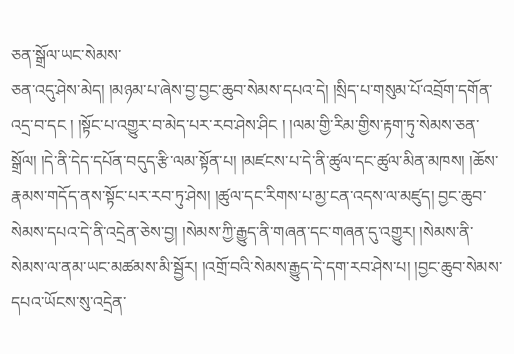ཅན་སྒྲོལ་ཡང་སེམས་
ཅན་འདུ་ཤེས་མེད། །མཉམ་པ་ཞེས་བྱ་བྱང་ཆུབ་སེམས་དཔའ་དེ། །སྲིད་པ་གསུམ་པོ་འབྲོག་དགོན་འདྲ་བ་དང ། །སྟོང་པ་འགྱུར་བ་མེད་པར་རབ་ཤེས་ཤིང ། །ལམ་གྱི་རིམ་གྱིས་རྟག་ཏུ་སེམས་ཅན་སྒྲོལ། །དེ་ནི་དེད་དཔོན་བདུད་རྩི་ལམ་སྟོན་པ། །མཛངས་པ་དེ་ནི་ཚུལ་དང་ཚུལ་མིན་མཁས། །ཆོས་རྣམས་གདོད་ནས་སྟོང་པར་རབ་ཏུ་ཤེས། །ཚུལ་དང་རིགས་པ་མྱ་ངན་འདས་ལ་མཛུད། བྱང་ཆུབ་སེམས་དཔའ་དེ་ནི་འདྲེན་ཅེས་བྱ། །སེམས་ཀྱི་རྒྱུད་ནི་གཞན་དང་གཞན་དུ་འགྱུར། །སེམས་ནི་སེམས་ལ་ནམ་ཡང་མཚམས་མི་སྦྱོར། །འགྲོ་བའི་སེམས་རྒྱུད་དེ་དག་རབ་ཤེས་པ། །བྱང་ཆུབ་སེམས་དཔའ་ཡོངས་སུ་འདྲེན་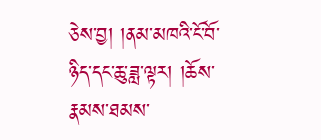ཅེས་བྱ། །ནམ་མཁའི་ངོ་བོ་ཉིད་དང་ཆུ་ཟླ་ལྟར། །ཆོས་རྣམས་ཐམས་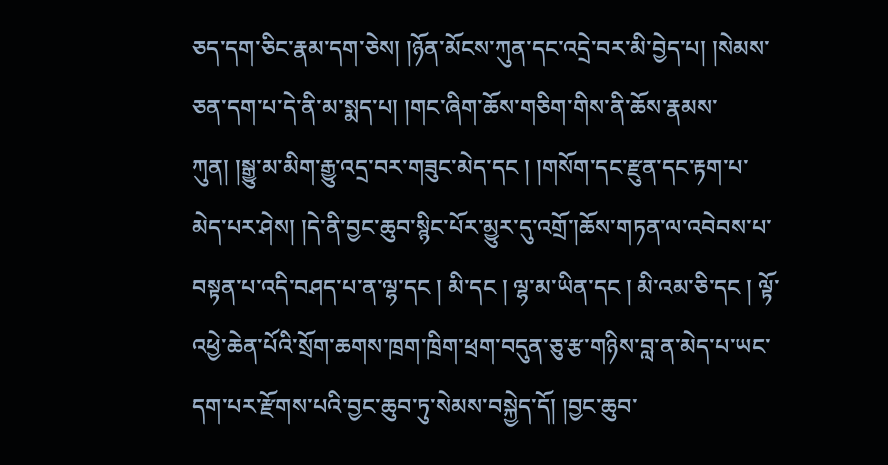ཅད་དག་ཅིང་རྣམ་དག་ཅེས། །ཉོན་མོངས་ཀུན་དང་འདྲེ་བར་མི་བྱེད་པ། །སེམས་ཅན་དག་པ་དེ་ནི་མ་སྨད་པ། །གང་ཞིག་ཆོས་གཅིག་གིས་ནི་ཆོས་རྣམས་ཀུན། །སྒྱུ་མ་མིག་རྒྱུ་འདྲ་བར་གཟུང་མེད་དང ། །གསོག་དང་རྫུན་དང་རྟག་པ་མེད་པར་ཤེས། །དེ་ནི་བྱང་ཆུབ་སྙིང་པོར་མྱུར་དུ་འགྲོ་།ཆོས་གཏན་ལ་འབེབས་པ་བསྟན་པ་འདི་བཤད་པ་ན་ལྷ་དང ། མི་དང ། ལྷ་མ་ཡིན་དང ། མི་འམ་ཅི་དང ། ལྟོ་འཕྱེ་ཆེན་པོའི་སྲོག་ཆགས་ཁྲག་ཁྲིག་ཕྲག་བདུན་ཅུ་རྩ་གཉིས་བླ་ན་མེད་པ་ཡང་དག་པར་རྫོགས་པའི་བྱང་ཆུབ་ཏུ་སེམས་བསྐྱེད་དོ། །བྱང་ཆུབ་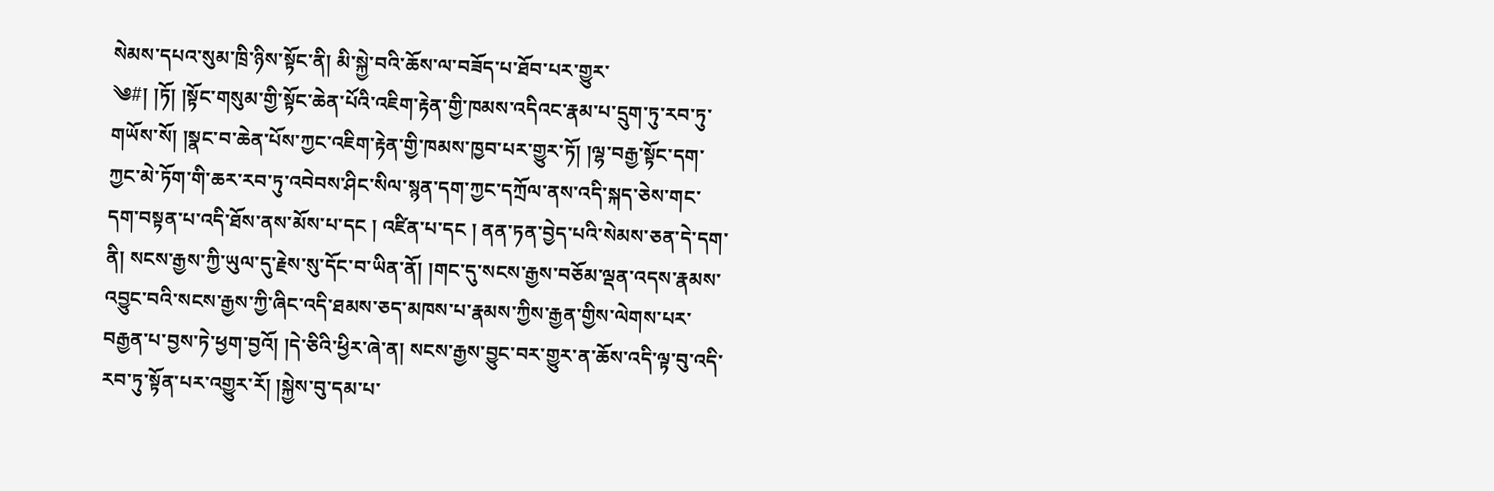སེམས་དཔའ་སུམ་ཁྲི་ཉིས་སྟོང་ནི། མི་སྐྱེ་བའི་ཆོས་ལ་བཟོད་པ་ཐོབ་པར་གྱུར་
༄#། །ཏོ། །སྟོང་གསུམ་གྱི་སྟོང་ཆེན་པོའི་འཇིག་རྟེན་གྱི་ཁམས་འདིའང་རྣམ་པ་དྲུག་ཏུ་རབ་ཏུ་གཡོས་སོ། །སྣང་བ་ཆེན་པོས་ཀྱང་འཇིག་རྟེན་གྱི་ཁམས་ཁྱབ་པར་གྱུར་ཏོ། །ལྷ་བརྒྱ་སྟོང་དག་ཀྱང་མེ་ཏོག་གི་ཆར་རབ་ཏུ་འབེབས་ཤིང་སིལ་སྙན་དག་ཀྱང་དཀྲོལ་ནས་འདི་སྐད་ཅེས་གང་དག་བསྟན་པ་འདི་ཐོས་ནས་མོས་པ་དང ། འཛིན་པ་དང ། ནན་ཏན་བྱེད་པའི་སེམས་ཅན་དེ་དག་ནི། སངས་རྒྱས་ཀྱི་ཡུལ་དུ་རྗེས་སུ་དོང་བ་ཡིན་ནོ། །གང་དུ་སངས་རྒྱས་བཅོམ་ལྡན་འདས་རྣམས་འབྱུང་བའི་སངས་རྒྱས་ཀྱི་ཞིང་འདི་ཐམས་ཅད་མཁས་པ་རྣམས་ཀྱིས་རྒྱན་གྱིས་ལེགས་པར་བརྒྱན་པ་བྱས་ཏེ་ཕྱག་བྱའོ། །དེ་ཅིའི་ཕྱིར་ཞེ་ན། སངས་རྒྱས་བྱུང་བར་གྱུར་ན་ཆོས་འདི་ལྟ་བུ་འདི་རབ་ཏུ་སྟོན་པར་འགྱུར་རོ། །སྐྱེས་བུ་དམ་པ་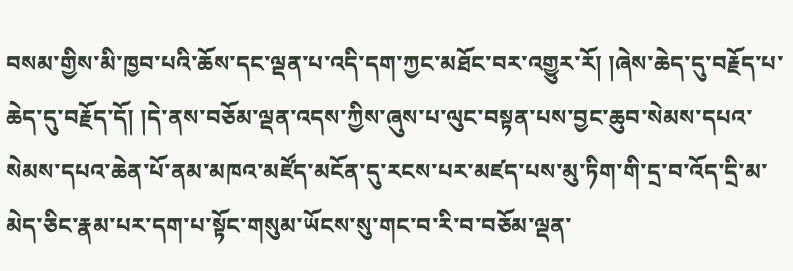བསམ་གྱིས་མི་ཁྱབ་པའི་ཆོས་དང་ལྡན་པ་འདི་དག་ཀྱང་མཐོང་བར་འགྱུར་རོ། །ཞེས་ཆེད་དུ་བརྗོད་པ་ཆེད་དུ་བརྗོད་དོ། །དེ་ནས་བཅོམ་ལྡན་འདས་ཀྱིས་ཞུས་པ་ལུང་བསྟན་པས་བྱང་ཆུབ་སེམས་དཔའ་སེམས་དཔའ་ཆེན་པོ་ནམ་མཁའ་མཛོད་མངོན་དུ་རངས་པར་མཛད་པས་མུ་ཏིག་གི་དྲ་བ་འོད་དྲི་མ་མེད་ཅིང་རྣམ་པར་དག་པ་སྟོང་གསུམ་ཡོངས་སུ་གང་བ་རི་བ་བཅོམ་ལྡན་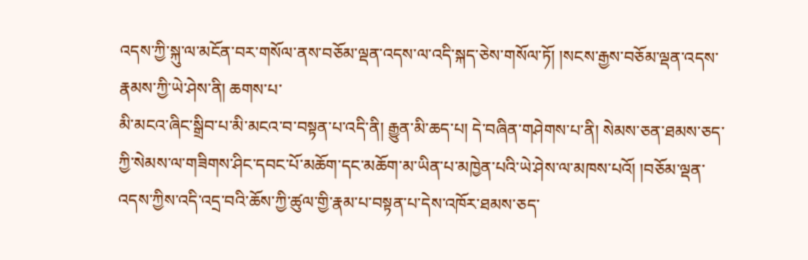འདས་ཀྱི་སྐུ་ལ་མངོན་བར་གསོལ་ནས་བཅོམ་ལྡན་འདས་ལ་འདི་སྐད་ཅེས་གསོལ་ཏོ། །སངས་རྒྱས་བཅོམ་ལྡན་འདས་རྣམས་ཀྱི་ཡེ་ཤེས་ནི། ཆགས་པ་
མི་མངའ་ཞིང་སྒྲིབ་པ་མི་མངའ་བ་བསྟན་པ་འདི་ནི། རྒྱུན་མི་ཆད་པ། དེ་བཞིན་གཤེགས་པ་ནི། སེམས་ཅན་ཐམས་ཅད་ཀྱི་སེམས་ལ་གཟིགས་ཤིང་དབང་པོ་མཆོག་དང་མཆོག་མ་ཡིན་པ་མཁྱེན་པའི་ཡེ་ཤེས་ལ་མཁས་པའོ། །བཅོམ་ལྡན་འདས་ཀྱིས་འདི་འདྲ་བའི་ཆོས་ཀྱི་ཚུལ་གྱི་རྣམ་པ་བསྟན་པ་དེས་འཁོར་ཐམས་ཅད་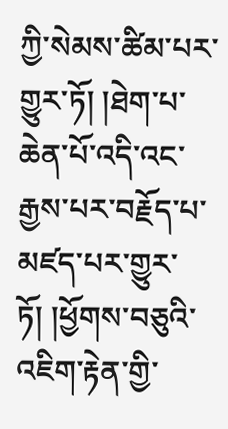ཀྱི་སེམས་ཚིམ་པར་གྱུར་ཏོ། །ཐེག་པ་ཆེན་པོ་འདི་འང་རྒྱས་པར་བརྗོད་པ་མཛད་པར་གྱུར་ཏོ། །ཕྱོགས་བཅུའི་འཇིག་རྟེན་གྱི་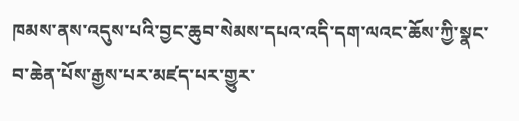ཁམས་ནས་འདུས་པའི་བྱང་ཆུབ་སེམས་དཔའ་འདི་དག་ལའང་ཆོས་ཀྱི་སྣང་བ་ཆེན་པོས་རྒྱས་པར་མཛད་པར་གྱུར་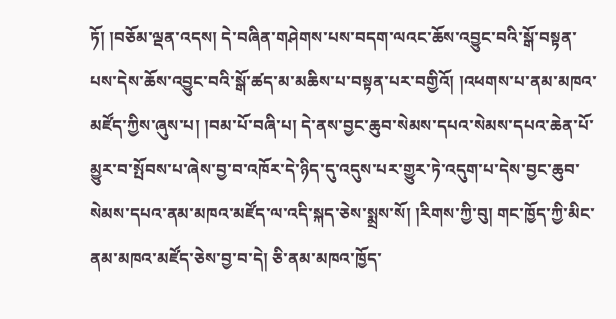ཏོ། །བཅོམ་ལྡན་འདས། དེ་བཞིན་གཤེགས་པས་བདག་ལའང་ཆོས་འབྱུང་བའི་སྒོ་བསྟན་པས་དེས་ཆོས་འབྱུང་བའི་སྒོ་ཚད་མ་མཆིས་པ་བསྟན་པར་བགྱིའོ། །འཕགས་པ་ནམ་མཁའ་མཛོད་ཀྱིས་ཞུས་པ། །བམ་པོ་བཞི་པ། དེ་ནས་བྱང་ཆུབ་སེམས་དཔའ་སེམས་དཔའ་ཆེན་པོ་མྱུར་བ་སྤོབས་པ་ཞེས་བྱ་བ་འཁོར་དེ་ཉིད་དུ་འདུས་པར་གྱུར་ཏེ་འདུག་པ་དེས་བྱང་ཆུབ་སེམས་དཔའ་ནམ་མཁའ་མཛོད་ལ་འདི་སྐད་ཅེས་སྨྲས་སོ། །རིགས་ཀྱི་བུ། གང་ཁྱོད་ཀྱི་མིང་ནམ་མཁའ་མཛོད་ཅེས་བྱ་བ་དེ། ཅི་ནམ་མཁའ་ཁྱོད་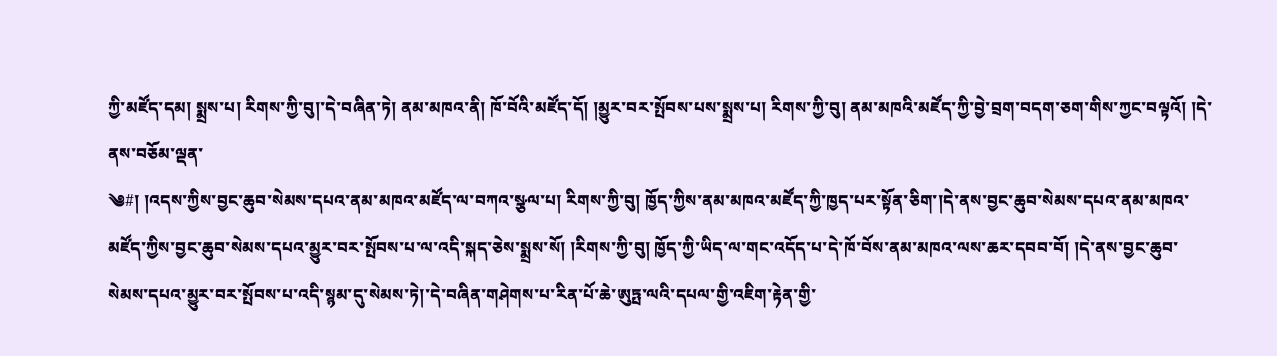ཀྱི་མཛོད་དམ། སྨྲས་པ། རིགས་ཀྱི་བུ།་དེ་བཞིན་ཏེ། ནམ་མཁའ་ནི། ཁོ་བོའི་མཛོད་དོ། །མྱུར་བར་སྤོབས་པས་སྨྲས་པ། རིགས་ཀྱི་བུ། ནམ་མཁའི་མཛོད་ཀྱི་བྱེ་བྲག་བདག་ཅག་གིས་ཀྱང་བལྟའོ། །དེ་ནས་བཅོམ་ལྡན་
༄#། །འདས་ཀྱིས་བྱང་ཆུབ་སེམས་དཔའ་ནམ་མཁའ་མཛོད་ལ་བཀའ་སྩལ་པ། རིགས་ཀྱི་བུ། ཁྱོད་ཀྱིས་ནམ་མཁའ་མཛོད་ཀྱི་ཁྱད་པར་སྟོན་ཅིག་།དེ་ནས་བྱང་ཆུབ་སེམས་དཔའ་ནམ་མཁའ་མཛོད་ཀྱིས་བྱང་ཆུབ་སེམས་དཔའ་མྱུར་བར་སྤོབས་པ་ལ་འདི་སྐད་ཅེས་སྨྲས་སོ། །རིགས་ཀྱི་བུ། ཁྱོད་ཀྱི་ཡིད་ལ་གང་འདོད་པ་དེ་ཁོ་བོས་ནམ་མཁའ་ལས་ཆར་དབབ་བོ། །དེ་ནས་བྱང་ཆུབ་སེམས་དཔའ་མྱུར་བར་སྤོབས་པ་འདི་སྙམ་དུ་སེམས་ཏེ།་དེ་བཞིན་གཤེགས་པ་རིན་པོ་ཆེ་ཨུཏྤ་ལའི་དཔལ་གྱི་འཇིག་རྟེན་གྱི་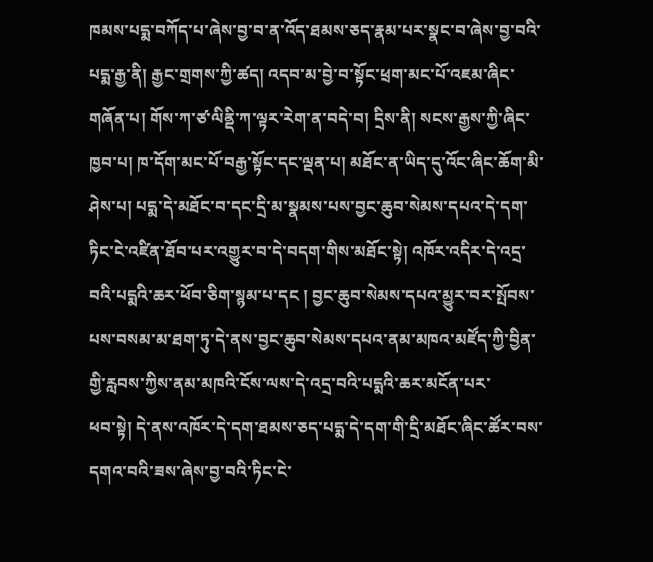ཁམས་པདྨ་བཀོད་པ་ཞེས་བྱ་བ་ན་འོད་ཐམས་ཅད་རྣམ་པར་སྣང་བ་ཞེས་བྱ་བའི་པདྨ་རྒྱ་ནི། རྒྱང་གྲགས་ཀྱི་ཚད། འདབ་མ་བྱེ་བ་སྟོང་ཕྲག་མང་པོ་འཇམ་ཞིང་གཞོན་པ། གོས་ཀ་ཙ་ལིནྡི་ཀ་ལྟར་རེག་ན་བདེ་བ། དྲིས་ནི། སངས་རྒྱས་ཀྱི་ཞིང་ཁྱབ་པ། ཁ་དོག་མང་པོ་བརྒྱ་སྟོང་དང་ལྡན་པ། མཐོང་ན་ཡིད་དུ་འོང་ཞིང་ཆོག་མི་ཤེས་པ། པདྨ་དེ་མཐོང་བ་དང་དྲི་མ་སྣམས་པས་བྱང་ཆུབ་སེམས་དཔའ་དེ་དག་ཏིང་ངེ་འཛིན་ཐོབ་པར་འགྱུར་བ་དེ་བདག་གིས་མཐོང་སྟེ། འཁོར་འདིར་དེ་འདྲ་བའི་པདྨའི་ཆར་ཕོབ་ཅིག་སྙམ་པ་དང ། བྱང་ཆུབ་སེམས་དཔའ་མྱུར་བར་སྤོབས་པས་བསམ་མ་ཐག་ཏུ་དེ་ནས་བྱང་ཆུབ་སེམས་དཔའ་ནམ་མཁའ་མཛོད་ཀྱི་བྱིན་གྱི་རླབས་ཀྱིས་ནམ་མཁའི་ངོས་ལས་དེ་འདྲ་བའི་པདྨའི་ཆར་མངོན་པར་
ཕབ་སྟེ། དེ་ནས་འཁོར་དེ་དག་ཐམས་ཅད་པདྨ་དེ་དག་གི་དྲི་མཐོང་ཞིང་ཚོར་བས་དགའ་བའི་ཟས་ཞེས་བྱ་བའི་ཏིང་ངེ་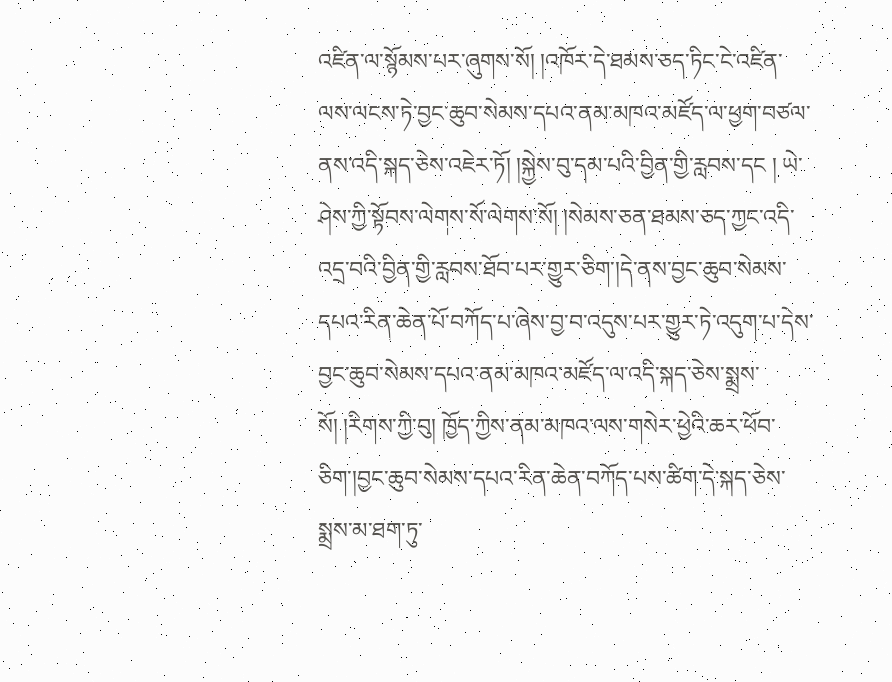འཛིན་ལ་སྙོམས་པར་ཞུགས་སོ། །འཁོར་དེ་ཐམས་ཅད་ཏིང་ངེ་འཛིན་ལས་ལངས་ཏེ་བྱང་ཆུབ་སེམས་དཔའ་ནམ་མཁའ་མཛོད་ལ་ཕྱག་བཙལ་ནས་འདི་སྐད་ཅེས་འཇེར་ཏོ། །སྐྱེས་བུ་དམ་པའི་བྱིན་གྱི་རླབས་དང ། ཡེ་ཤེས་ཀྱི་སྟོབས་ལེགས་སོ་ལེགས་སོ། །སེམས་ཅན་ཐམས་ཅད་ཀྱང་འདི་འདྲ་བའི་བྱིན་གྱི་རླབས་ཐོབ་པར་གྱུར་ཅིག་།དེ་ནས་བྱང་ཆུབ་སེམས་དཔའ་རིན་ཆེན་པོ་བཀོད་པ་ཞེས་བྱ་བ་འདུས་པར་གྱུར་ཏེ་འདུག་པ་དེས་བྱང་ཆུབ་སེམས་དཔའ་ནམ་མཁའ་མཛོད་ལ་འདི་སྐད་ཅེས་སྨྲས་སོ། །རིགས་ཀྱི་བུ། ཁྱོད་ཀྱིས་ནམ་མཁའ་ལས་གསེར་ཕྱེའི་ཆར་ཕོབ་ཅིག་།བྱང་ཆུབ་སེམས་དཔའ་རིན་ཆེན་བཀོད་པས་ཚིག་དེ་སྐད་ཅེས་སྨྲས་མ་ཐག་ཏུ་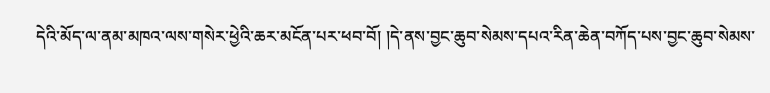དེའི་མོད་ལ་ནམ་མཁའ་ལས་གསེར་ཕྱེའི་ཆར་མངོན་པར་ཕབ་བོ། །དེ་ནས་བྱང་ཆུབ་སེམས་དཔའ་རིན་ཆེན་བཀོད་པས་བྱང་ཆུབ་སེམས་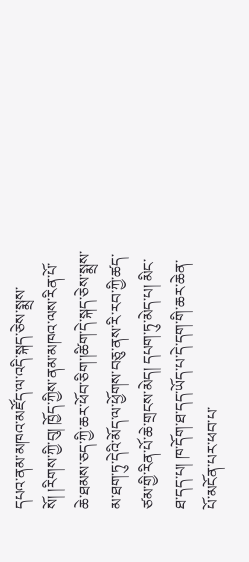དཔའ་ནམ་མཁའ་མཛོད་ལ་འདི་སྐད་ཅེས་སྨྲས་སོ། །རིགས་ཀྱི་བུ། ཁྱོད་ཀྱིས་ནམ་མཁའ་ལས་རིན་པོ་ཆེ་ཐམས་ཅད་ཀྱི་ཆར་ཕོབ་ཅིག་།ཚིག་དེ་སྐད་ཅེས་སྨྲས་མ་ཐག་ཏུ་དེའི་མོད་ལ་ཕྱོགས་བཅུ་ནས་རི་རབ་ཀྱི་ཚད་ཙམ་གྱི་རིན་པོ་ཆེ་གྲངས་མེད། དཔག་ཏུ་མེད་པ། མིང་ཐ་དད་པ། ཁ་དོག་ཐ་དད་ཡོད་པ་དེ་དག་གི་ཆར་ཆེན་པོ་མངོན་པར་ཕབ་པ་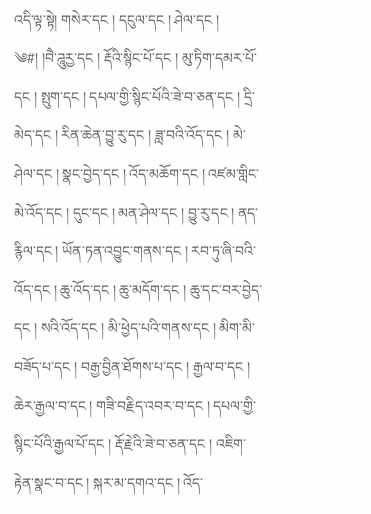འདི་ལྟ་སྟེ། གསེར་དང ། དངུལ་དང ། ཤེལ་དང །
༄#། །བཻ་ཌཱུརྱ་དང ། རྡོའི་སྙིང་པོ་དང ། མུ་ཏིག་དམར་པོ་དང ། སྤུག་དང ། དཔལ་གྱི་སྙིང་པོའི་ཟེ་བ་ཅན་དང ། དྲི་མེད་དང ། རིན་ཆེན་བྱུ་རུ་དང ། ཟླ་བའི་འོད་དང ། མེ་ཤེལ་དང ། སྣང་བྱེད་དང ། འོད་མཆོག་དང ། འཛམ་གླིང་མེ་འོད་དང ། དུང་དང ། མན་ཤེལ་དང ། བྱུ་རུ་དང ། ནད་རྙིལ་དང ། ཡོན་ཏན་འབྱུང་གནས་དང ། རབ་ཏུ་ཞི་བའི་འོད་དང ། ཆུ་འོད་དང ། ཆུ་མདོག་དང ། ཆུ་དང་བར་བྱེད་དང ། སའི་འོད་དང ། མི་ཕྱེད་པའི་གནས་དང ། མིག་མི་བཟོད་པ་དང ། བརྒྱ་བྱིན་ཐོགས་པ་དང ། རྒྱལ་བ་དང ། ཆེར་རྒྱལ་བ་དང ། གཟི་བརྗིད་འབར་བ་དང ། དཔལ་གྱི་སྙིང་པོའི་རྒྱལ་པོ་དང ། རྡོ་རྗེའི་ཟེ་བ་ཅན་དང ། འཇིག་རྟེན་སྣང་བ་དང ། སྐར་མ་དགའ་དང ། འོད་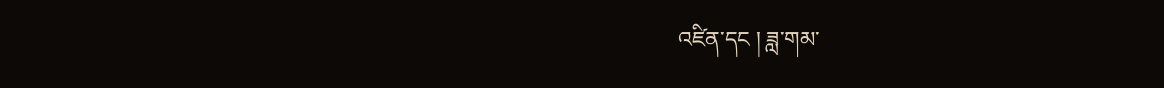འཛིན་དང ། ཟླ་གམ་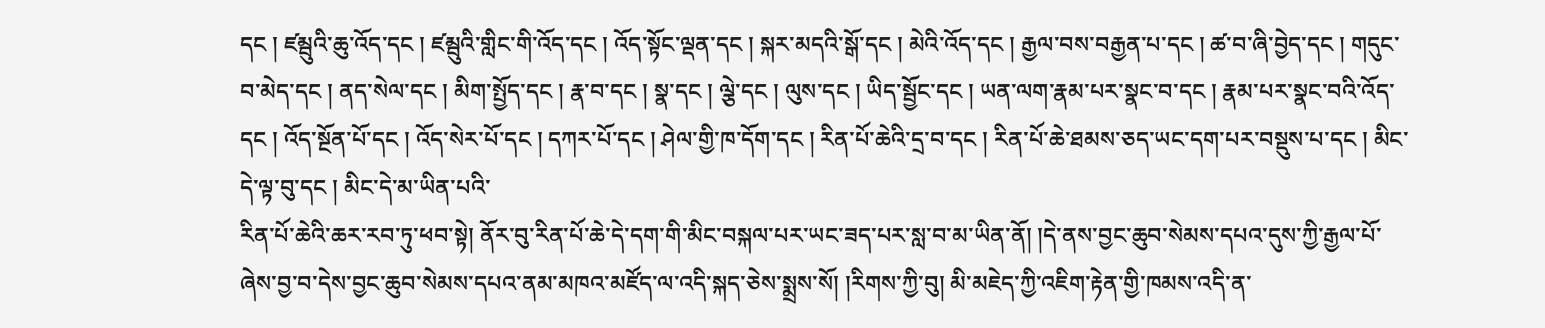དང ། ཛམྦུའི་ཆུ་འོད་དང ། ཛམྦུའི་གླིང་གི་འོད་དང ། འོད་སྟོང་ལྡན་དང ། སྐར་མདའི་སྒོ་དང ། མེའི་འོད་དང ། རྒྱལ་བས་བརྒྱན་པ་དང ། ཚ་བ་ཞི་བྱེད་དང ། གདུང་བ་མེད་དང ། ནད་སེལ་དང ། མིག་སྤྱོད་དང ། རྣ་བ་དང ། སྣ་དང ། ལྕེ་དང ། ལུས་དང ། ཡིད་སྦྱོང་དང ། ཡན་ལག་རྣམ་པར་སྣང་བ་དང ། རྣམ་པར་སྣང་བའི་འོད་དང ། འོད་སྔོན་པོ་དང ། འོད་སེར་པོ་དང ། དཀར་པོ་དང ། ཤེལ་གྱི་ཁ་དོག་དང ། རིན་པོ་ཆེའི་དྲ་བ་དང ། རིན་པོ་ཆེ་ཐམས་ཅད་ཡང་དག་པར་བསྡུས་པ་དང ། མིང་དེ་ལྟ་བུ་དང ། མིང་དེ་མ་ཡིན་པའི་
རིན་པོ་ཆེའི་ཆར་རབ་ཏུ་ཕབ་སྟེ། ནོར་བུ་རིན་པོ་ཆེ་དེ་དག་གི་མིང་བསྐལ་པར་ཡང་ཟད་པར་སླ་བ་མ་ཡིན་ནོ། །དེ་ནས་བྱང་ཆུབ་སེམས་དཔའ་དུས་ཀྱི་རྒྱལ་པོ་ཞེས་བྱ་བ་དེས་བྱང་ཆུབ་སེམས་དཔའ་ནམ་མཁའ་མཛོད་ལ་འདི་སྐད་ཅེས་སྨྲས་སོ། །རིགས་ཀྱི་བུ། མི་མཇེད་ཀྱི་འཇིག་རྟེན་གྱི་ཁམས་འདི་ན་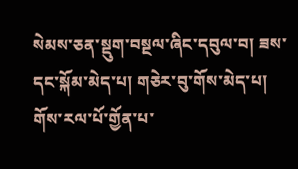སེམས་ཅན་སྡུག་བསྔལ་ཞིང་དབུལ་བ། ཟས་དང་སྐོམ་མེད་པ། གཅེར་བུ་གོས་མེད་པ། གོས་རལ་པོ་གྱོན་པ་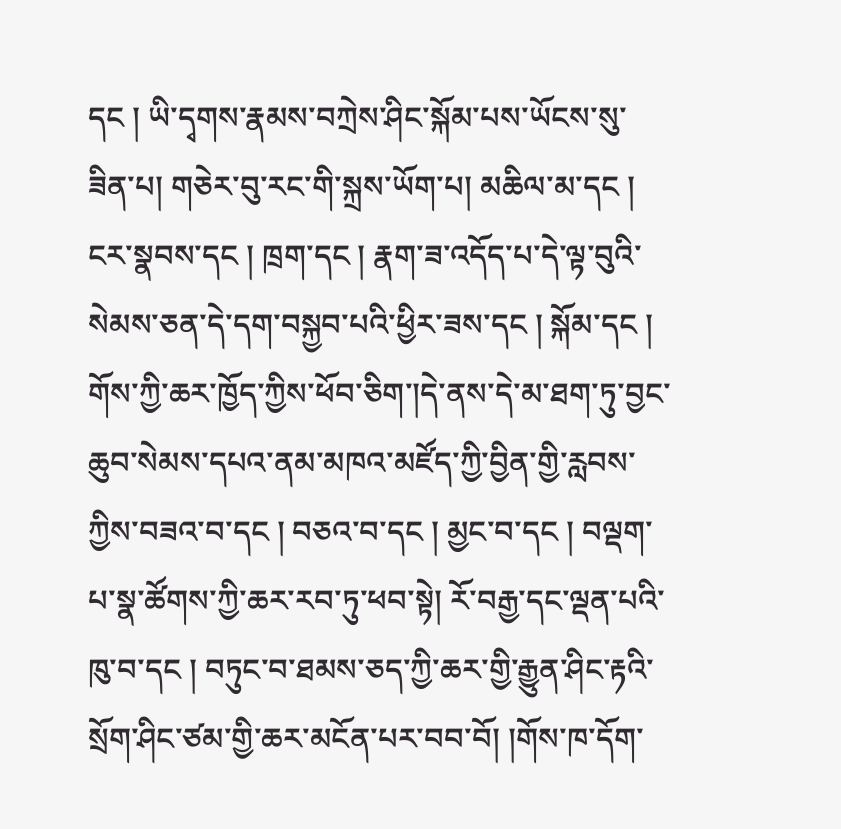དང ། ཡི་དྭགས་རྣམས་བཀྲེས་ཤིང་སྐོམ་པས་ཡོངས་སུ་ཟིན་པ། གཅེར་བུ་རང་གི་སྐྲས་ཡོག་པ། མཆིལ་མ་དང ། ངར་སྣབས་དང ། ཁྲག་དང ། རྣག་ཟ་འདོད་པ་དེ་ལྟ་བུའི་སེམས་ཅན་དེ་དག་བསྐྱབ་པའི་ཕྱིར་ཟས་དང ། སྐོམ་དང ། གོས་ཀྱི་ཆར་ཁྱོད་ཀྱིས་ཕོབ་ཅིག་།དེ་ནས་དེ་མ་ཐག་ཏུ་བྱང་ཆུབ་སེམས་དཔའ་ནམ་མཁའ་མཛོད་ཀྱི་བྱིན་གྱི་རླབས་ཀྱིས་བཟའ་བ་དང ། བཅའ་བ་དང ། མྱང་བ་དང ། བལྡག་པ་སྣ་ཚོགས་ཀྱི་ཆར་རབ་ཏུ་ཕབ་སྟེ། རོ་བརྒྱ་དང་ལྡན་པའི་ཁུ་བ་དང ། བཏུང་བ་ཐམས་ཅད་ཀྱི་ཆར་གྱི་རྒྱུན་ཤིང་རྟའི་སྲོག་ཤིང་ཙམ་གྱི་ཆར་མངོན་པར་བབ་བོ། །གོས་ཁ་དོག་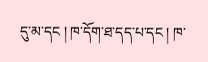དུ་མ་དང ། ཁ་དོག་ཐ་དད་པ་དང ། ཁ་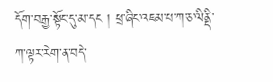དོག་བརྒྱ་སྟོང་དུ་མ་དང ། ཕྲ་ཞིང་འཇམ་པ་ཀ་ཅ་ལིནྡི་ཀ་ལྟར་རེག་ན་བདེ་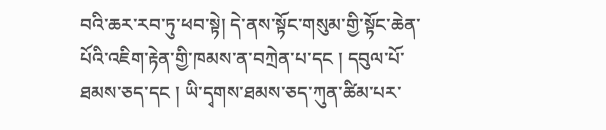བའི་ཆར་རབ་ཏུ་ཕབ་སྟེ། དེ་ནས་སྟོང་གསུམ་གྱི་སྟོང་ཆེན་པོའི་འཇིག་རྟེན་གྱི་ཁམས་ན་བཀྲེན་པ་དང ། དབུལ་པོ་ཐམས་ཅད་དང ། ཡི་དྭགས་ཐམས་ཅད་ཀུན་ཚིམ་པར་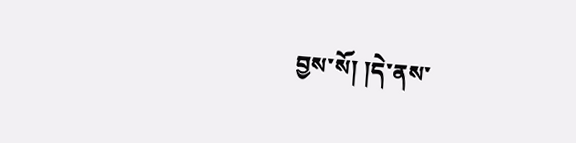བྱས་སོ། །དེ་ནས་